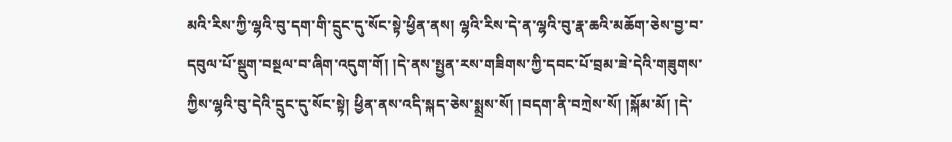མའི་རིས་ཀྱི་ལྷའི་བུ་དག་གི་དྲུང་དུ་སོང་སྟེ་ཕྱིན་ནས། ལྷའི་རིས་དེ་ན་ལྷའི་བུ་རྣ་ཆའི་མཆོག་ཅེས་བྱ་བ་དབུལ་པོ་སྡུག་བསྔལ་བ་ཞིག་འདུག་གོ། །དེ་ནས་སྤྱན་རས་གཟིགས་ཀྱི་དབང་པོ་བྲམ་ཟེ་དེའི་གཟུགས་ཀྱིས་ལྷའི་བུ་དེའི་དྲུང་དུ་སོང་སྟེ། ཕྱིན་ནས་འདི་སྐད་ཅེས་སྨྲས་སོ། །བདག་ནི་བཀྲེས་སོ། །སྐོམ་མོ། །དེ་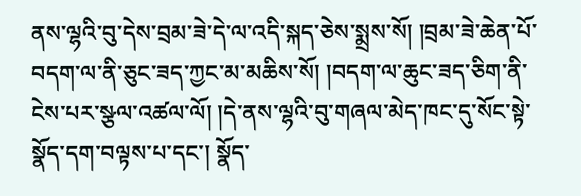ནས་ལྷའི་བུ་དེས་བྲམ་ཟེ་དེ་ལ་འདི་སྐད་ཅེས་སྨྲས་སོ། །བྲམ་ཟེ་ཆེན་པོ་བདག་ལ་ནི་ཅུང་ཟད་ཀྱང་མ་མཆིས་སོ། །བདག་ལ་ཆུང་ཟད་ཅིག་ནི་ངེས་པར་སྩལ་འཚལ་ལོ། །དེ་ནས་ལྷའི་བུ་གཞལ་མེད་ཁང་དུ་སོང་སྟེ་སྣོད་དག་བལྟས་པ་དང་། སྣོད་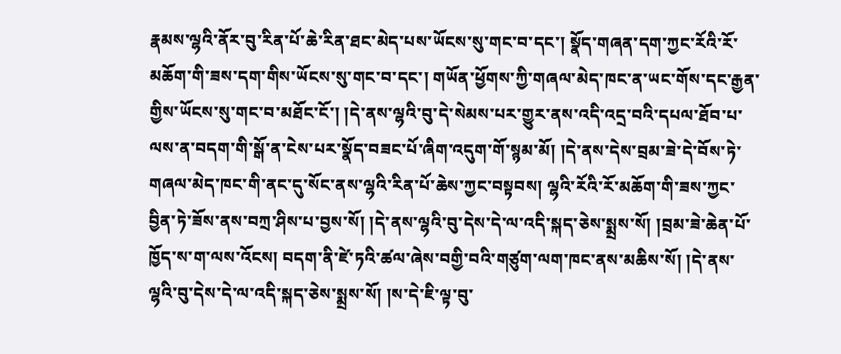རྣམས་ལྷའི་ནོར་བུ་རིན་པོ་ཆེ་རིན་ཐང་མེད་པས་ཡོངས་སུ་གང་བ་དང་། སྣོད་གཞན་དག་ཀྱང་རོའི་རོ་མཆོག་གི་ཟས་དག་གིས་ཡོངས་སུ་གང་བ་དང་། གཡོན་ཕྱོགས་ཀྱི་གཞལ་མེད་ཁང་ན་ཡང་གོས་དང་རྒྱན་གྱིས་ཡོངས་སུ་གང་བ་མཐོང་ངོ་། །དེ་ནས་ལྷའི་བུ་དེ་སེམས་པར་གྱུར་ནས་འདི་འདྲ་བའི་དཔལ་ཐོབ་པ་ལས་ན་བདག་གི་སྒོ་ན་ངེས་པར་སྣོད་བཟང་པོ་ཞིག་འདུག་གོ་སྙམ་མོ། །དེ་ནས་དེས་བྲམ་ཟེ་དེ་བོས་ཏེ་གཞལ་མེད་ཁང་གི་ནང་དུ་སོང་ནས་ལྷའི་རིན་པོ་ཆེས་ཀྱང་བསྟབས། ལྷའི་རོའི་རོ་མཆོག་གི་ཟས་ཀྱང་བྱིན་ཏེ་ཟོས་ནས་བཀྲ་ཤིས་པ་བྱས་སོ། །དེ་ནས་ལྷའི་བུ་དེས་དེ་ལ་འདི་སྐད་ཅེས་སྨྲས་སོ། །བྲམ་ཟེ་ཆེན་པོ་ཁྱོད་ས་ག་ལས་འོངས། བདག་ནི་ཛེ་ཏའི་ཚལ་ཞེས་བགྱི་བའི་གཙུག་ལག་ཁང་ནས་མཆིས་སོ། །དེ་ནས་ལྷའི་བུ་དེས་དེ་ལ་འདི་སྐད་ཅེས་སྨྲས་སོ། །ས་དེ་ཇི་ལྟ་བུ་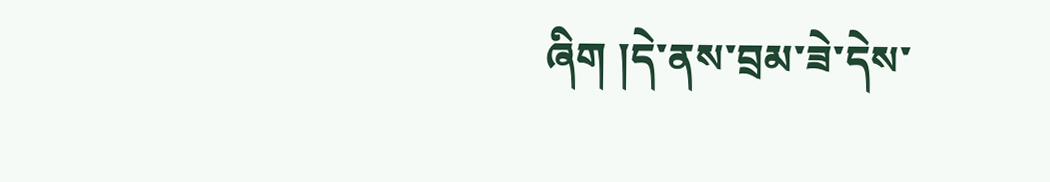ཞིག །དེ་ནས་བྲམ་ཟེ་དེས་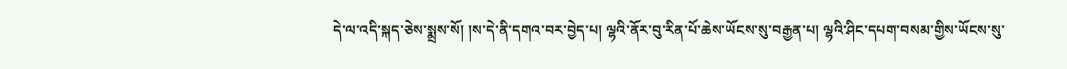དེ་ལ་འདི་སྐད་ཅེས་སྨྲས་སོ། །ས་དེ་ནི་དགའ་བར་བྱེད་པ། ལྷའི་ནོར་བུ་རིན་པོ་ཆེས་ཡོངས་སུ་བརྒྱན་པ། ལྷའི་ཤིང་དཔག་བསམ་གྱིས་ཡོངས་སུ་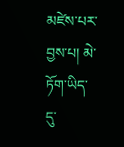མཛེས་པར་བྱས་པ། མེ་ཏོག་ཡིད་དུ་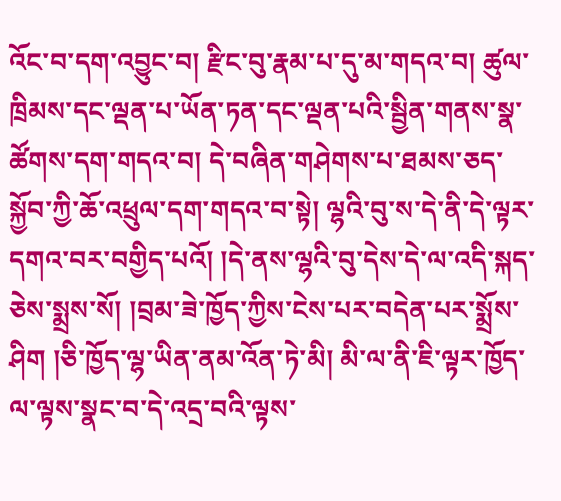འོང་བ་དག་འབྱུང་བ། རྫིང་བུ་རྣམ་པ་དུ་མ་གདའ་བ། ཚུལ་ཁྲིམས་དང་ལྡན་པ་ཡོན་ཏན་དང་ལྡན་པའི་སྦྱིན་གནས་སྣ་ཚོགས་དག་གདའ་བ། དེ་བཞིན་གཤེགས་པ་ཐམས་ཅད་སྐྱོབ་ཀྱི་ཆོ་འཕྲུལ་དག་གདའ་བ་སྟེ། ལྷའི་བུ་ས་དེ་ནི་དེ་ལྟར་དགའ་བར་བགྱིད་པའོ། །དེ་ནས་ལྷའི་བུ་དེས་དེ་ལ་འདི་སྐད་ཅེས་སྨྲས་སོ། །བྲམ་ཟེ་ཁྱོད་ཀྱིས་ངེས་པར་བདེན་པར་སྨྲོས་ཤིག །ཅི་ཁྱོད་ལྷ་ཡིན་ནམ་འོན་ཏེ་མི། མི་ལ་ནི་ཇི་ལྟར་ཁྱོད་ལ་ལྟས་སྣང་བ་དེ་འདྲ་བའི་ལྟས་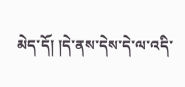མེད་དོ། །དེ་ནས་དེས་དེ་ལ་འདི་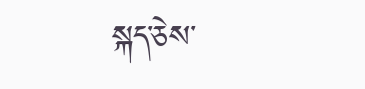སྐད་ཅེས་